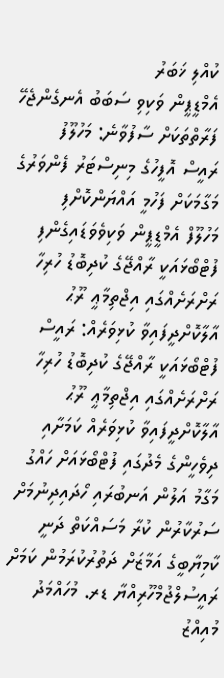ކުއްލި ޚަބަރު
އެމްޑީޕީން ވަކިވި ސަބަބު އެނގެންޖެހޭ ފަރާތްތަކަށް ސާފުވާނެ: މަހުލޫފު
ރައީސް އޮފީހުގެ މިނިސްޓަރު ފެންވަރުގެ މަގާމަކަށް ފަހުމީ އައްޔަންކޮށްފި
މަހުލޫފް އެމްޑީޕީން ވަކިވެވަޑައިގެންފި
ފުޓްބޯޅައަކީ ރާއްޖޭގެ ކުދިބޮޑު ހުރިހާ ރަށްރަށެއްގައި އިޖްތިމާޢީ ރޫޙު އާލާކޮށްދީފައިވާ ކުޅިވަރެއް: ރައީސް
ފުޓްބޯޅައަކީ ރާއްޖޭގެ ކުދިބޮޑު ހުރިހާ ރަށްރަށެއްގައި އިޖްތިމާޢީ ރޫޙު އާލާކޮށްދީފައިވާ ކުޅިވަރެއް ކަމަށާއި ދިވެހީންގެ މެދުގައި ފުޓްބޯޅައަށް ހައްގު މަގާމު އަލުން އަނބުރައި ހޯދައިދިނުމަށް ސަރުކާރުން ކުރާ މަސައްކަތް ދަނީ ކާމިޔާބީގެ އަމާޒަށް ދަތުރުކުރަމުން ކަމަށް ރައީސުލްޖުމްހޫރިއްޔާ ޑރ. މުހައްމަދު މުއިއްޒު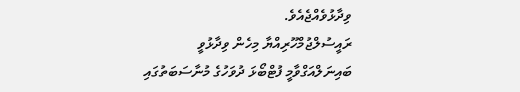ވިދާޅުވެއްޖެއެވެ.
ރައީސުލްޖުމްހޫރިއްޔާ މިހެން ވިދާޅުވީ ބައިނަލްއަގްވާމީ ފުޓްބޯޅަ ދުވަހުގެ މުނާސަބަތުގައި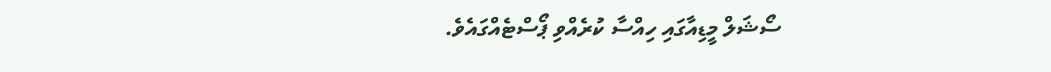ސޯޝަލް މީޑިއާގައި ހިއްސާ ކުރެއްވި ޕޯސްޓެއްގައެވެ.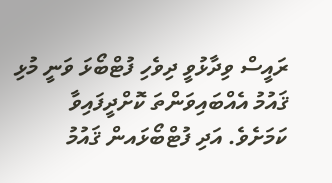ރައީސް ވިދާޅުވީ ދިވެހި ފުޓްބޯޅަ ވަނީ މުޅި ޤައުމު އެއްބައިވަންތަ ކޮށްދީފައިވާ ކަމަށެވެ. އަދި ފުޓްބޯޅައން ޤައުމު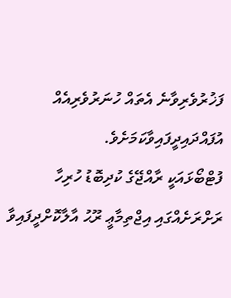ފަޚުރުވެރިވާނެ އެތައް ހުނަރުވެރިއެއް އުފައްދައިދީފައިވާކަމަށެވެ.
ފުޓްބޯޅައަކީ ރާއްޖޭގެ ކުދިބޮޑު ހުރިހާ ރަށްރަށެއްގައި އިޖްތިމާޢީ ރޫޙު އާލާކޮށްދީފައިވާ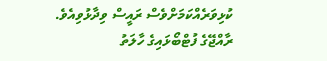ކުޅިވަރެއްކަމަށްވެސް ރައީސް ވިދާޅުވިއެވެ.
ރާއްޖޭގެ ފުޓްބޯޅައިގެ ހާލަތު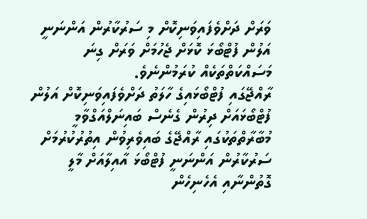ވަރަށް ދަށްވެފައިވަނިކޮށް މި ސަރުކާރުން އަންނަނީ އަލުން ފުޓްބޯޅަ ކޮޅަށް ޖެހުމަށް ވަރަށް ގިނަ މަސައްކަތްތަކެއް ކުރަމުންނެވެ.
ރާއްޖޭގައި ފުޓްބޯޅައިގެ ހާލަތު ދަށްވެފައިވަނިކޮށް އަލުން ފުޓްބޯޅައަށް ދިރުން ގެނެސް ބައިނަލްއަގްވާމީ މުބާރާތްތަކުގައި ރާއްޖޭގެ ބައިވެރިވުން އިތުރުކުރުމަށް ސަރުކާރުން އަންނަނީ ފުޓްބޯޅަ އާއިލާއަށް މާލީ ގޮތުންނާއި އެހެނިހެން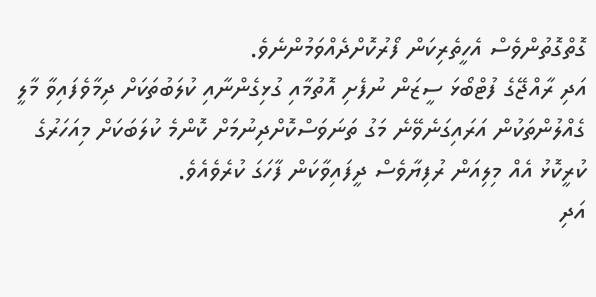ގޮތްގޮތުންވެސް އެހީތެރިކަން ފޯރުކޮށްދެއްވަމުންނެވެ.
އަދި ރާއްޖޭގެ ފުޓްބޯޅަ ސީޒަން ނުފެށި އޮތުމާއި ގުޅިގެންނާއި ކުލަބުތަކަށް ދިމާވެފައިވާ މާލީ ގެއްލުންތަކުން އަރައިގަނެވޭނެ މަގު ތަނަވަސްކޮށްދިނުމަށް ކޮންމެ ކުލަބަކަށް މިއަހަރުގެ ކުރީކޮޅު އެއް މިލިއަން ރުފިޔާވެސް ދީފައިވާކަން ފާހަގަ ކުރެވެއެވެ.
އަދި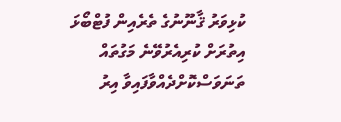ކުޅިވަރު ޤާނޫނުގެ ތެރެއިން ފުޓްބޯޅަ އިތުރަށް ކުރިއެރުވޭނެ މަގުތައް ތަނަވަސްކޮށްދެއްވާފައިވާ އިރު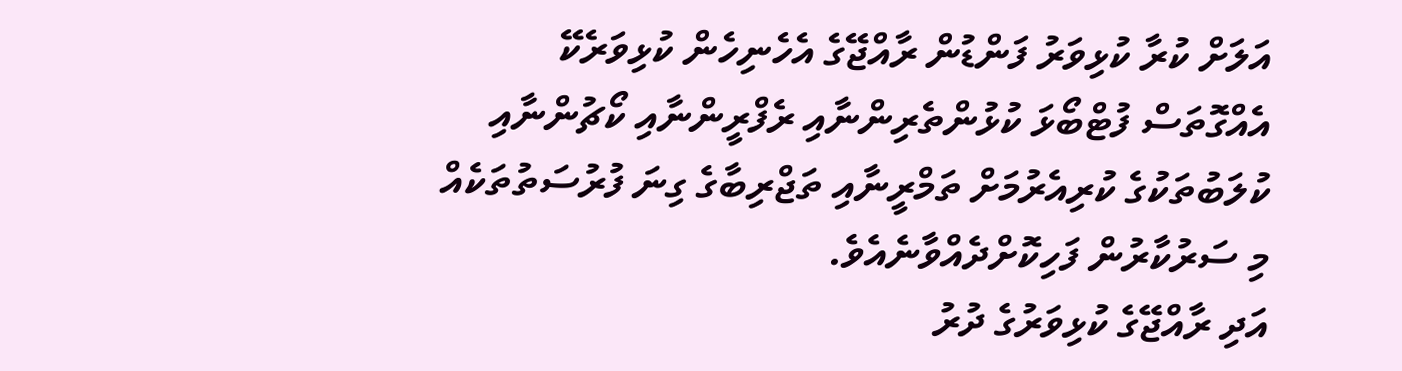އަލަށް ކުރާ ކުޅިވަރު ފަންޑުން ރާއްޖޭގެ އެހެނިހެން ކުޅިވަރެކޭ އެއްގޮތަސް ފުޓްބޯޅަ ކުޅުންތެރިންނާއި ރެފްރީންނާއި ކޯޗުންނާއި ކުލަބުތަކުގެ ކުރިއެރުމަށް ތަމްރީނާއި ތަޖްރިބާގެ ގިނަ ފުރުސަތުތަކެއް މި ސަރުކާރުން ފަހިކޮށްދެއްވާނެއެވެ.
އަދި ރާއްޖޭގެ ކުޅިވަރުގެ ދުރު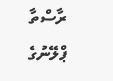ރާސްތާ ޕްލޭނުގެ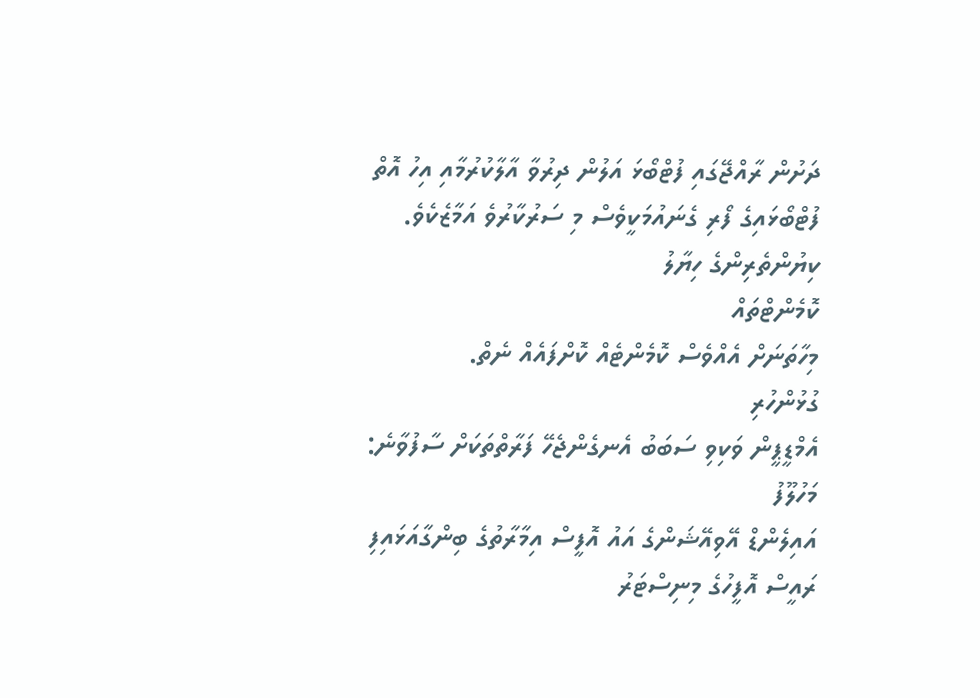ދަށުން ރާއްޖޭގައި ފުޓްބޯޅަ އަލުން ދިރުވާ އާލާކުރުމާއި އިހު އޮތް ފުޓްބޯޅައިގެ ފޯރި ގެނައުމަކީވެސް މި ސަރުކާރުވެ އަމާޒެކެވެ.
ކިޔުންތެރިންގެ ހިޔާލު
ކޮމެންޓްތައް
މިހާތަނަށް އެއްވެސް ކޮމެންޓެއް ކޮށްފައެއް ނެތް.
ގުޅުންހުރި
އެމްޑީޕީން ވަކިވި ސަބަބު އެނގެންޖެހޭ ފަރާތްތަކަށް ސާފުވާނެ: މަހުލޫފު
އައިލެންޑް އޭވިއޭޝަންގެ އައު އޮފީސް އިމާރާތުގެ ބިންގާއަޅައިފި
ރައީސް އޮފީހުގެ މިނިސްޓަރު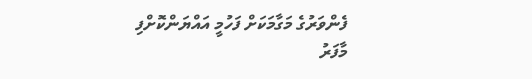ފެންވަރުގެ މަގާމަކަށް ފަހުމީ އައްޔަންކޮށްފި
މާފަރު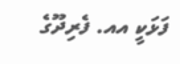ފަޅަކީ އއ. ފެރިދޫގެ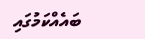ބައެއްކަމުގައި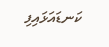ކަނޑައަޅައިފި